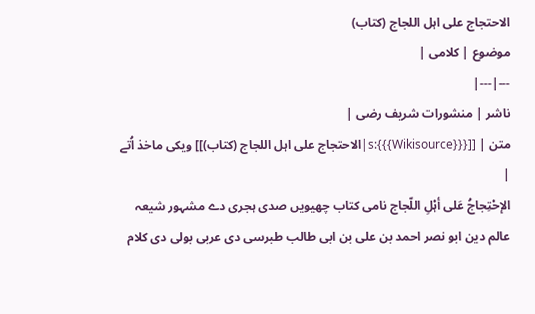الاحتجاج علی اہل اللجاج (کتاب)
موضوع | کلامی |
---|---|
ناشر | منشورات شریف رضی |
متن | [[s:{{{Wikisource}}}|الاحتجاج علی اہل اللجاج (کتاب)]] ویکی ماخذ اُتے |
الإحْتِجاجُ عَلی أہْلِ اللّجاج نامی کتاب چھیويں صدی ہجری دے مشہور شیعہ عالم دین ابو نصر احمد بن علی بن ابی طالب طبرسی دی عربی بولی دی کلام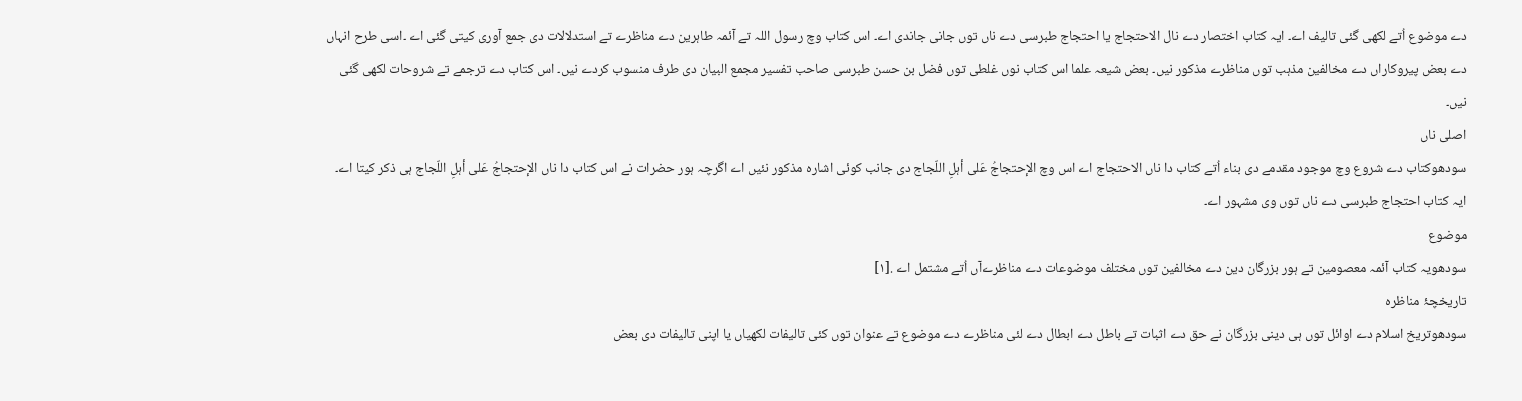دے موضوع اُتے لکھی گئی تالیف اے۔ ایہ کتاب اختصار دے نال الاحتجاج یا احتجاج طبرسی دے ناں توں جانی جاندی اے۔ اس کتاب وچ رسول اللہ تے آئمہ طاہرین دے مناظرے تے استدلالات دی جمع آوری کيتی گئی اے ۔اسی طرح انہاں دے بعض پیروکاراں دے مخالفین مذہب توں مناظرے مذکور نيں۔ بعض شیعہ علما اس کتاب نوں غلطی توں فضل بن حسن طبرسی صاحب تفسیر مجمع البیان دی طرف منسوب کردے نيں۔ اس کتاب دے ترجمے تے شروحات لکھی گئی نيں۔
اصلی ناں
سودھوکتاب دے شروع وچ موجود مقدمے دی بناء اُتے کتاب دا ناں الاحتجاج اے اس وچ الإحتجاجُ عَلی أہلِ اللّجاج دی جانب کوئی اشارہ مذکور نئيں اے اگرچہ ہور حضرات نے اس کتاب دا ناں الإحتجاجُ عَلی أہلِ اللّجاج ہی ذکر کيتا اے۔ ایہ کتاب احتجاج طبرسی دے ناں توں وی مشہور اے۔
موضوع
سودھویہ کتاب آئمہ معصومین تے ہور بزرگان دین دے مخالفین توں مختلف موضوعات دے مناظرےآں اُتے مشتمل اے .[۱]
تاریخچۂ مناظرہ
سودھوتریخ اسلام دے اوائل توں ہی دینی بزرگان نے حق دے اثبات تے باطل دے ابطال دے لئی مناظرے دے موضوع تے عنوان توں کئی تالیفات لکھياں یا اپنی تالیفات دی بعض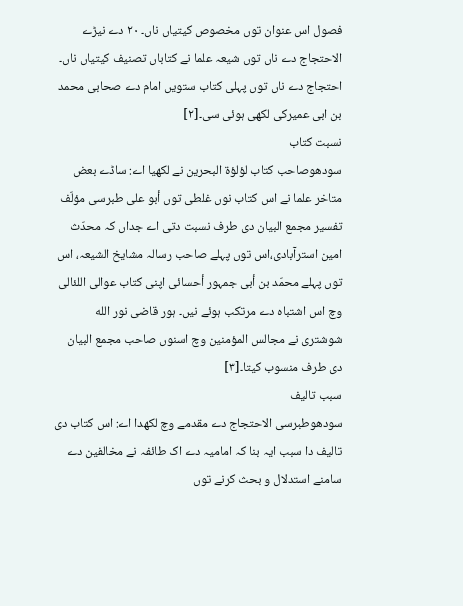فصول اس عنوان توں مخصوص کيتیاں ناں۔ ۲۰ دے نیڑے الاحتجاج دے ناں توں شیعہ علما نے کتاباں تصنیف کيتیاں ناں۔ احتجاج دے ناں توں پہلی کتاب ستويں امام دے صحابی محمد بن ابى عميرکی لکھی ہوئی سی۔[۲]
نسبت کتاب
سودھوصاحب کتاب لؤلؤة البحرین نے لکھیا اے: ساڈے بعض متاخر علما نے اس کتاب نوں غلطی توں أبو علی طبرسی مؤلّف تفسیر مجمع البیان دی طرف نسبت دتی اے جداں کہ محدّث امین استرآبادی،اس توں پہلے صاحب رسالہ مشایخ الشیعہ، اس توں پہلے محمّد بن أبی جمہور أحسائی اپنی کتاب عوالی اللئالی وچ اس اشتباہ دے مرتکب ہوئے نيں۔ ہور قاضی نور الله شوشتری نے مجالس المؤمنین وچ اسنوں صاحب مجمع البیان دی طرف منسوب کيتا۔[۳]
سبب تالیف
سودھوطبرسی الاحتجاج دے مقدمے وچ لکھدا اے: اس کتاب دی تالیف دا سبب ایہ بنا کہ امامیہ دے اک طائفہ نے مخالفین دے سامنے استدلال و بحث کرنے توں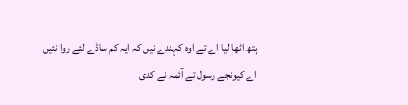ہتھ اٹھا لیا اے تے اوہ کہندے نيں کہ ایہ کم ساڈے لئے روا نئيں اے کیونجے رسول تے آئمہ نے کدی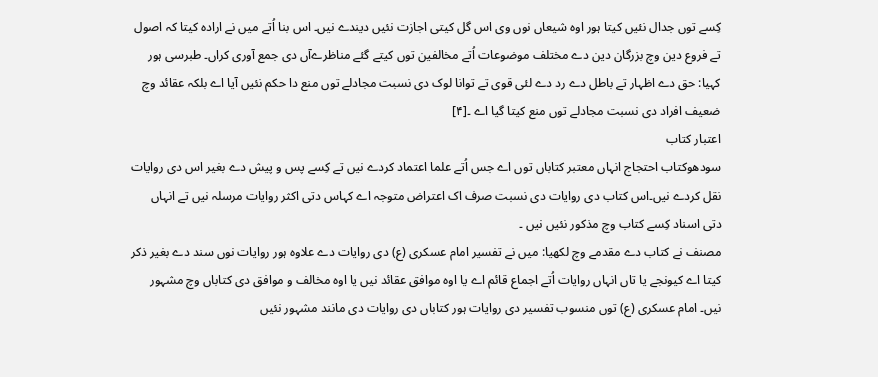کِسے توں جدال نئيں کيتا ہور اوہ شیعاں نوں وی اس گل کيتی اجازت نئيں دیندے نيں۔ اس بنا اُتے ميں نے ارادہ کيتا کہ اصول تے فروع دین وچ بزرگان دین دے مختلف موضوعات اُتے مخالفین توں کيتے گئے مناظرےآں دی جمع آوری کراں۔ طبرسی ہور کہیا: حق دے اظہار تے باطل دے رد دے لئی قوی تے توانا لوک دی نسبت مجادلے توں منع دا حکم نئيں آیا اے بلکہ عقائد وچ ضعیف افراد دی نسبت مجادلے توں منع کيتا گیا اے ۔[۴]
اعتبار کتاب
سودھوکتاب احتجاج انہاں معتبر کتاباں توں اے جس اُتے علما اعتماد کردے نيں تے کِسے پس و پیش دے بغیر اس دی روایات نقل کردے نيں۔اس کتاب دی روایات دی نسبت صرف اک اعتراض متوجہ اے کہاس دتی اکثر روایات مرسلہ نيں تے انہاں دتی اسناد کِسے کتاب وچ مذکور نئيں نيں ۔
مصنف نے کتاب دے مقدمے وچ لکھیا: ميں نے تفسیر امام عسکری (ع) دی روایات دے علاوہ ہور روایات نوں سند دے بغیر ذکر کيتا اے کیونجے یا تاں انہاں روایات اُتے اجماع قائم اے یا اوہ موافق عقائد نيں یا اوہ مخالف و موافق دی کتاباں وچ مشہور نيں۔ امام عسکری (ع) توں منسوب تفسیر دی روایات ہور کتاباں دی روایات دی مانند مشہور نئيں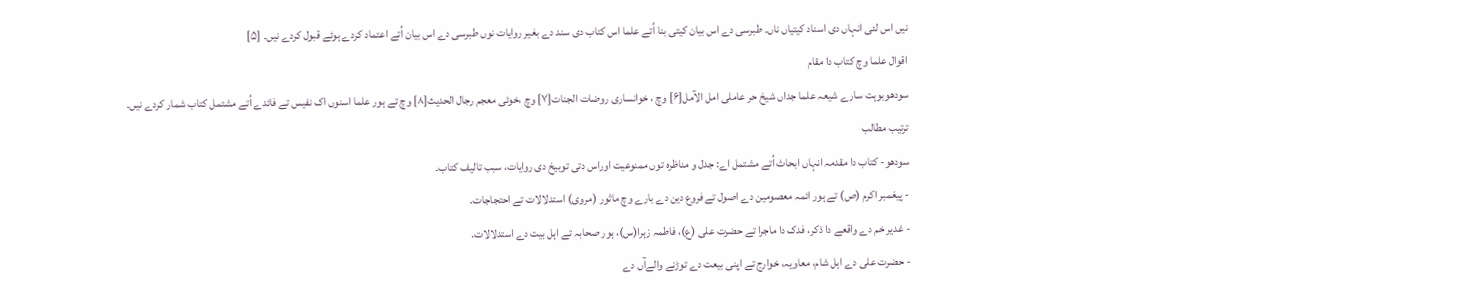نيں اس لئی انہاں دی اسناد کيتیاں ناں۔ طبرسی دے اس بیان کيتی بنا اُتے علما اس کتاب دی سند دے بغیر روایات نوں طبرسی دے اس بیان اُتے اعتماد کردے ہوئے قبول کردے نيں۔ [۵]
اقوال علما وچ کتاب دا مقام
سودھوبوہت سارے شیعہ علما جداں شیخ حر عاملی امل الآمل[۶] وچ ، خوانساری روضات الجنات[۷] وچ ،خوئی معجم رجال الحدیث[۸] وچ تے ہور علما اسنوں اک نفیس تے فائدے اُتے مشتمل کتاب شمار کردے نيں۔
ترتیب مطالب
سودھو- کتاب دا مقدمہ انہاں ابحاث اُتے مشتمل اے: جدل و مناظره توں ممنوعیت اوراس دتی توبیخ دی روایات، سبب تالیف کتاب۔
- پیغمبر اکرم (ص) تے ہور ائمہ معصومین دے اصول تے فروع دین دے بارے وچ ماثور (مروی) استدلالات تے احتجاجات.
- غدیر خم دے واقعے دا ذکر، فدک دا ماجرا تے حضرت علی (ع)، فاطمہ زہرا(س)، ہور صحابہ تے اہل بیت دے استدلالات.
- حضرت علی دے اہل شام، معاویہ، خوارج تے اپنی بیعت دے توڑنے والےآں دے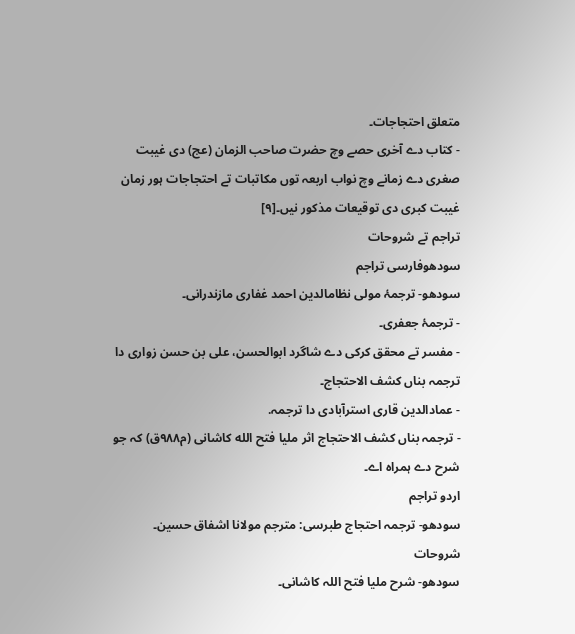متعلق احتجاجات۔
- کتاب دے آخری حصے وچ حضرت صاحب الزمان (عج) دی غیبت صغری دے زمانے وچ نواب اربعہ توں مکاتبات تے احتجاجات ہور زمان غیبت کبری دی توقیعات مذکور نيں۔[۹]
تراجم تے شروحات
سودھوفارسی تراجم
سودھو- ترجمۂ مولی نظامالدین احمد غفاری مازندرانی۔
- ترجمۂ جعفری۔
- مفسر تے محقق کرکی دے شاگرد ابوالحسن، علی بن حسن زواری دا ترجمہ بناں کشف الاحتجاج۔
- عمادالدین قاری استرآبادی دا ترجمہ.
- ترجمہ بناں كشف الاحتجاج اثر ملیا فتح الله کاشانی (م۹۸۸ق) کہ جو شرح دے ہمراہ اے۔
اردو تراجم
سودھو- ترجمہ احتجاج طبرسی: مترجم مولانا اشفاق حسین۔
شروحات
سودھو- شرح ملیا فتح اللہ کاشانی۔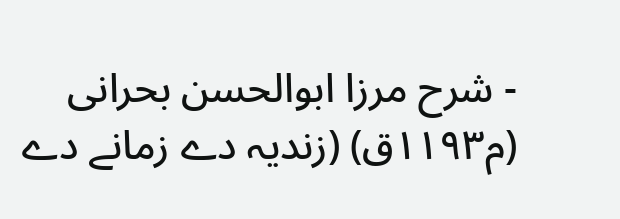- شرح مرزا ابوالحسن بحرانی (م۱۱۹۳ق) (زندیہ دے زمانے دے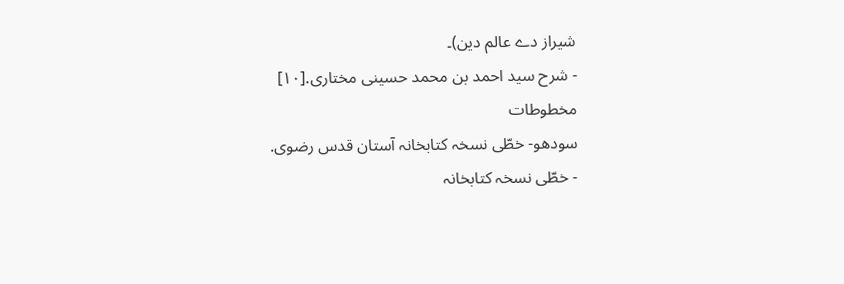شیراز دے عالم دین)۔
- شرح سید احمد بن محمد حسینی مختاری.[۱۰]
مخطوطات
سودھو- خطّی نسخہ کتابخانہ آستان قدس رضوی.
- خطّی نسخہ کتابخانہ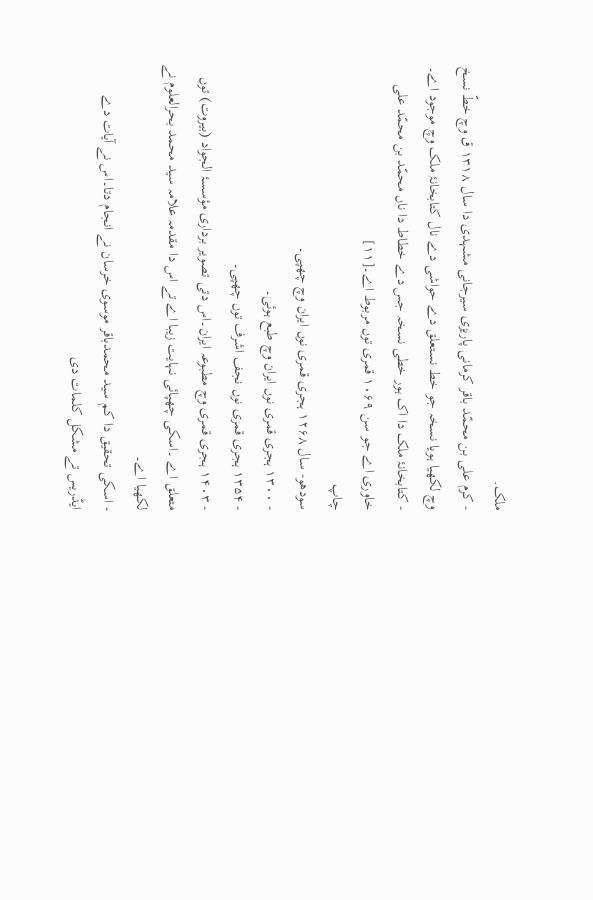ملک.
- کرم علی بن محمّد باقر کرمانی پاریزی سیرجانی مشہدی دا سال ۱۳۱۸ ق وچ خطّ نسخ وچ لکھیا ہويا نسخہ جو خط نستعلق دے حواشی دے نال کتابخانۂ ملک وچ موجود اے۔
- کتابخانۂ ملک دا اک ہور خطی نسخہ جس دے خطاط دا ناں محمّد بن محمّد علی خاوری اے جو سن ۱۰۶۹ قمری توں مربوط اے۔[۱۱]
چاپ
سودھو- سال ۱۲۶۸ ہجری قمری نوں ایران وچ چھپی۔
- ۱۳۰۰ ہجری قمری نوں ایران وچ طبع ہوئی۔
- ۱۳۵۴ ہجری قمری نوں نجف اشرف توں چھپی۔
- ۱۴۰۳ ہجری قمری وچ مطبوعہ ایران۔اس دتی تصویر برداری مؤسسۂ الجواد (بیروت) توں متعلق اے ۔اسکی چھپائی نہایت زیبا اے تے اس دا مقدمہ علامہ سید محمد بحرالعلوم نے لکھیا اے۔
- اسکی تحقیق دا کم سید محمدباقر موسوی خرسان نے انجام دتا۔اس نے آیات دے ایڈریس تے مشکل کلمات دی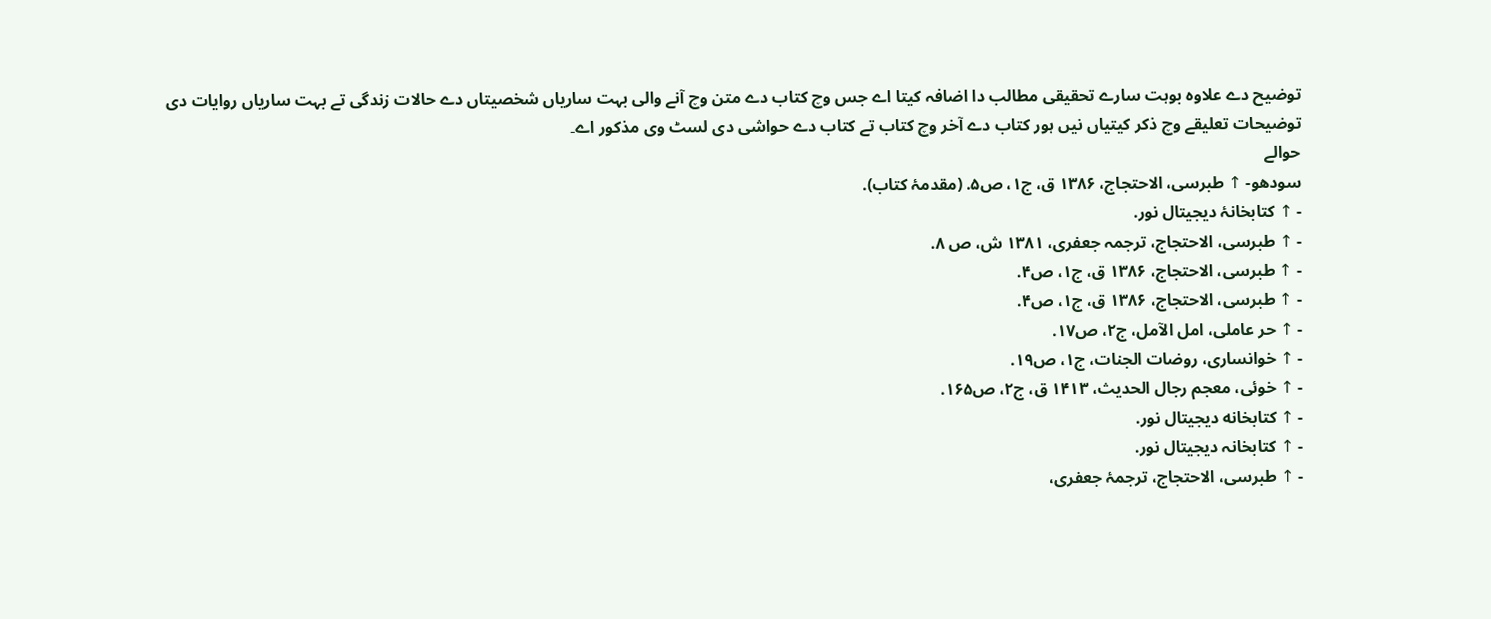توضیح دے علاوہ بوہت سارے تحقیقی مطالب دا اضافہ کيتا اے جس وچ کتاب دے متن وچ آنے والی بہت ساریاں شخصیتاں دے حالات زندگی تے بہت ساریاں روایات دی توضیحات تعلیقے وچ ذکر کيتیاں نیں ہور کتاب دے آخر وچ کتاب تے کتاب دے حواشی دی لسٹ وی مذکور اے۔
حوالے
سودھو- ↑ طبرسی، الاحتجاج، ۱۳۸۶ ق، ج۱، ص۵. (مقدمۂ کتاب).
- ↑ کتابخانۂ دیجیتال نور.
- ↑ طبرسی، الاحتجاج، ترجمہ جعفری، ۱۳۸۱ ش، ص ۸.
- ↑ طبرسی، الاحتجاج، ۱۳۸۶ ق، ج۱، ص۴.
- ↑ طبرسی، الاحتجاج، ۱۳۸۶ ق، ج۱، ص۴.
- ↑ حر عاملی، امل الآمل، ج۲، ص۱۷.
- ↑ خوانساری، روضات الجنات، ج۱، ص۱۹.
- ↑ خوئی، معجم رجال الحدیث، ۱۴۱۳ ق، ج۲، ص۱۶۵.
- ↑ کتابخانه دیجیتال نور.
- ↑ کتابخانہ دیجیتال نور.
- ↑ طبرسی، الاحتجاج، ترجمۂ جعفری،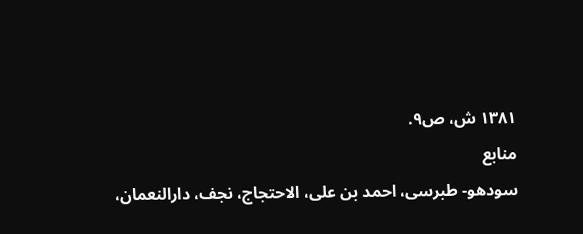۱۳۸۱ ش، ص۹.
منابع
سودھو- طبرسی، احمد بن علی، الاحتجاج، نجف، دارالنعمان،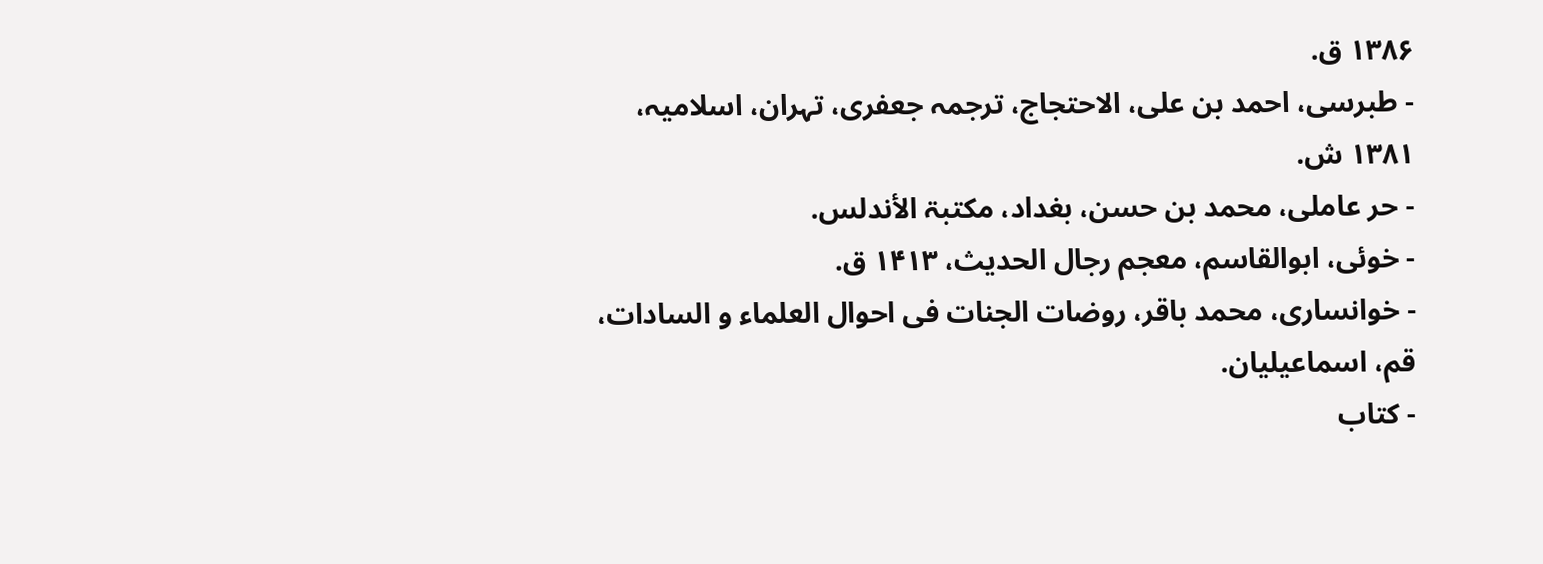۱۳۸۶ ق.
- طبرسی، احمد بن علی، الاحتجاج، ترجمہ جعفری، تہران، اسلامیہ، ۱۳۸۱ ش.
- حر عاملی، محمد بن حسن، بغداد، مکتبۃ الأندلس.
- خوئی، ابوالقاسم، معجم رجال الحدیث، ۱۴۱۳ ق.
- خوانساری، محمد باقر، روضات الجنات فی احوال العلماء و السادات، قم، اسماعیلیان.
- کتاب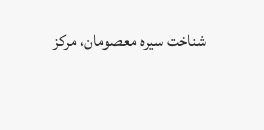شناخت سیره معصومان، مرکز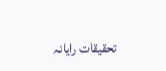تحقیقات رایانہ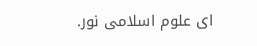ای علوم اسلامی نور.